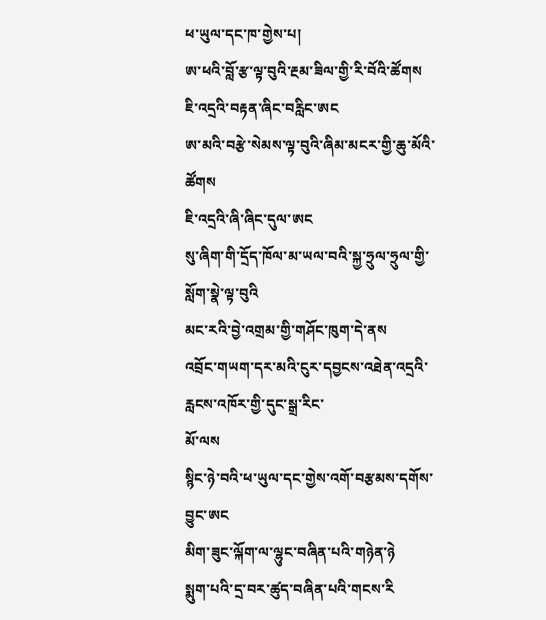ཕ་ཡུལ་དང་ཁ་གྱེས་པ།
ཨ་ཕའི་བློ་རྩ་ལྟ་བུའི་རྔམ་ཟིལ་གྱི་རི་བོའི་ཚོགས
ཇི་འདྲའི་བརྟན་ཞིང་བརླིང་ཨང
ཨ་མའི་བརྩེ་སེམས་ལྟ་བུའི་ཞིམ་མངར་གྱི་ཆུ་མོའི་ཚོགས
ཇི་འདྲའི་ཞི་ཞིང་དུལ་ཨང
སུ་ཞིག་གི་དྲོད་ཁོལ་མ་ཡལ་བའི་སྐྱ་ཧྲུལ་ཧྲུལ་གྱི་སློག་སྣེ་ལྟ་བུའི
མང་རའི་བྱེ་འགྲམ་གྱི་གཤོང་ཁུག་དེ་ནས
འབྲོང་གཡག་དར་མའི་ངུར་དབྱངས་འཐེན་འདྲའི་རླངས་འཁོར་གྱི་དུང་སྒྲ་རིང་
མོ་ལས
སྙིང་ཉེ་བའི་ཕ་ཡུལ་དང་གྱེས་འགོ་བརྩམས་དགོས་བྱུང་ཨང
མིག་ཟུང་ལྐོག་ལ་ལྷུང་བཞིན་པའི་གཉེན་ཉེ
སྨུག་པའི་དྲ་བར་ཚུད་བཞིན་པའི་གངས་རི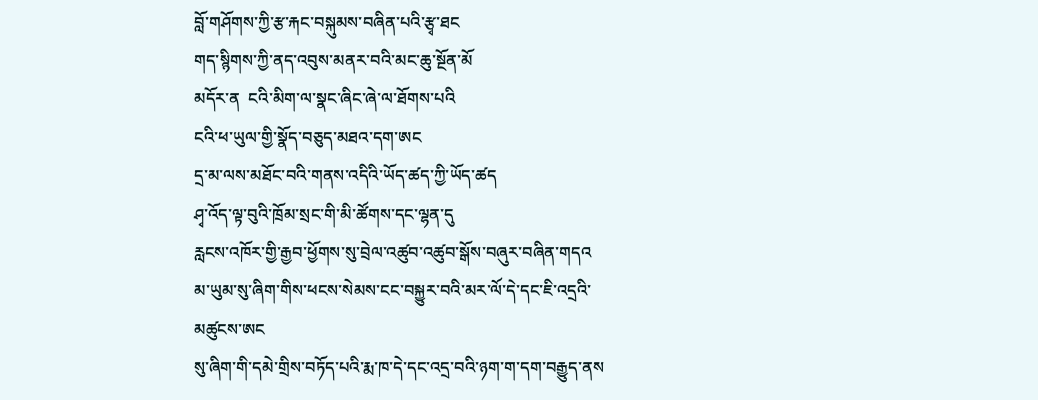བློ་གཤོགས་ཀྱི་རྩ་རྐང་བསྐུམས་བཞིན་པའི་རྩྭ་ཐང
གད་སྙིགས་ཀྱི་ནད་འབུས་མནར་བའི་མང་ཆུ་སྔོན་མོ
མདོར་ན  ངའི་མིག་ལ་སྣང་ཞིང་ཞེ་ལ་ཐོགས་པའི
ངའི་ཕ་ཡུལ་གྱི་སྣོད་བཅུད་མཐའ་དག་ཨང
དྲ་མ་ལས་མཐོང་བའི་གནས་འདིའི་ཡོད་ཚད་ཀྱི་ཡོད་ཚད
ཤྭ་འོད་ལྟ་བུའི་ཁྲོམ་སྲང་གི་མི་ཚོགས་དང་ལྷན་དུ
རླངས་འཁོར་གྱི་རྒྱབ་ཕྱོགས་སུ་བྲེལ་འཚུབ་འཚུབ་སྒོས་བཞུར་བཞིན་གདའ
མ་ཡུམ་སུ་ཞིག་གིས་ཕངས་སེམས་ངང་བསྐྱུར་བའི་མར་ལོ་དེ་དང་ཇི་འདྲའི་
མཚུངས་ཨང
སུ་ཞིག་གི་དམེ་གྲིས་བཏོད་པའི་རྨ་ཁ་དེ་དང་འདྲ་བའི་ཉག་ག་དག་བརྒྱུད་ནས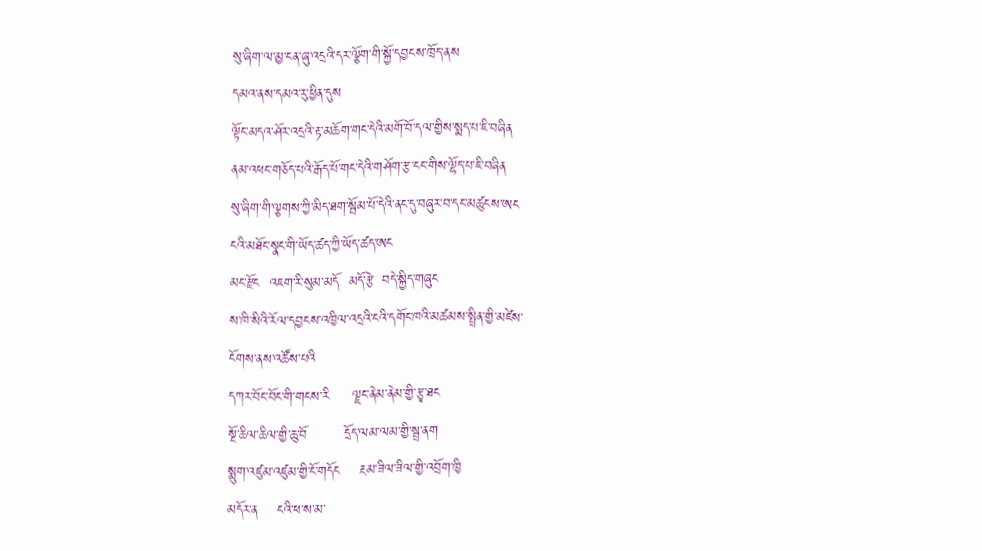སུ་ཞིག་ལ་མྱ་ངན་ཞུ་འདྲའི་དར་ལྕོག་གི་སྐྱོ་དབྱངས་ཁྲོད་ནས
དམའ་ནས་དམའ་རུ་ཕྱིན་དུས
ལྟོང་མདའ་ཤོར་འདྲའི་རྟ་མཆོག་གང་དེའི་མགོ་བོ་དལ་གྱིས་སྨད་པ་ཇི་བཞིན
ནམ་འཕང་གཅོད་པའི་རྒོད་པོ་གང་དེའི་གཤོག་རྩ་ངང་གིས་ལྷོད་པ་ཇི་བཞིན
སུ་ཞིག་གི་ལྕགས་ཀྱི་མིད་ཐག་སྦོམ་པོ་དེའི་ནང་དུ་བཞུར་བ་དང་མཚུངས་ཨང
ངའི་མཐོང་སྣང་གི་ཡོད་ཚད་ཀྱི་ཡོད་ཚད་ཨང
མང་རྫོང  འཇག་རི་སུམ་མདོ  མདོ་རྩེ  བདེ་སྐྱིད་གཞུང
ས་ཁི་སིའི་རོལ་དབྱངས་འཁྱིལ་འདྲའི་ངའི་དགོང་ཁའི་མཚམས་སྤྲིན་གྱི་མཛེས་
ངོགས་ནས་འཚོས་པའི
དཀར་བོང་བོང་གི་གངས་རི     ལྗང་ནེམ་ནེམ་གྱི་རྩྭ་ཐང
སྔོ་ཆིལ་ཆིལ་གྱི་ཆུ་བོ        དྲོད་ལམ་ལམ་གྱི་སྦྲ་ནག
སྨུག་འཛུམ་འཛུམ་གྱི་ངོ་གདོང    རྔམ་ཟིལ་ཟིལ་གྱི་འབྲོག་ཁྱི
མདོར་ན    ངའི་ཕ་ས་མ་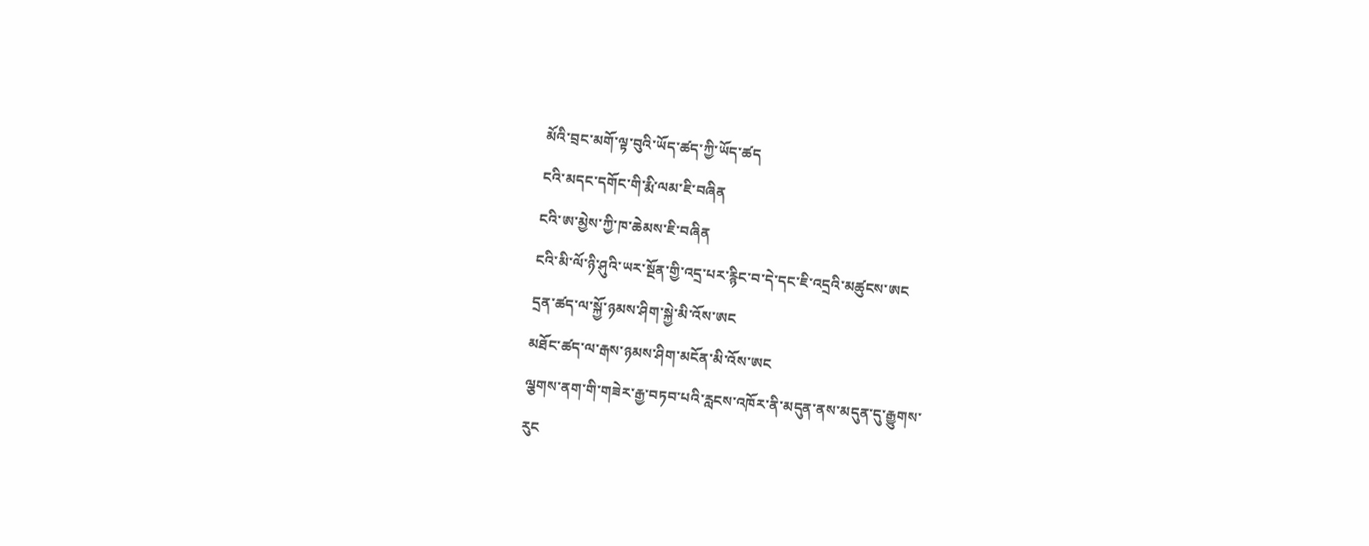མོའི་བྲང་མགོ་ལྟ་བུའི་ཡོད་ཚད་ཀྱི་ཡོད་ཚད
ངའི་མདང་དགོང་གི་རྨི་ལམ་ཇི་བཞིན
ངའི་ཨ་མྱེས་ཀྱི་ཁ་ཆེམས་ཇི་བཞིན
ངའི་མི་ལོ་ཉི་ཤུའི་ཡར་སྔོན་གྱི་འདྲ་པར་རྙིང་བ་དེ་དང་ཇི་འདྲའི་མཚུངས་ཨང
དྲན་ཚད་ལ་སྐྱོ་ཉམས་ཤིག་སྐྱེ་མི་འོས་ཨང
མཐོང་ཚད་ལ་རྒས་ཉམས་ཤིག་མངོན་མི་འོས་ཨང
ལྕགས་ནག་གི་གཟེར་རྒྱ་བཏབ་པའི་རླངས་འཁོར་ནི་མདུན་ནས་མདུན་དུ་རྒྱུགས་
རུང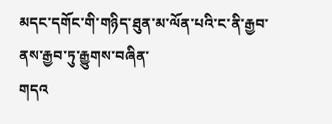མདང་དགོང་གི་གཉིད་ཐུན་མ་ལོན་པའི་ང་ནི་རྒྱབ་ནས་རྒྱབ་ཏུ་རྒྱུགས་བཞིན་
གདའ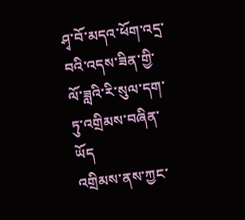ཤྭ་བོ་མདའ་ཕོག་འདྲ་བའི་འདས་ཟིན་གྱི་ལོ་ཟླའི་རི་སུལ་དག་ཏུ་འགྲིམས་བཞིན་
ཡོད
འགྲིམས་ནས་ཀྱང་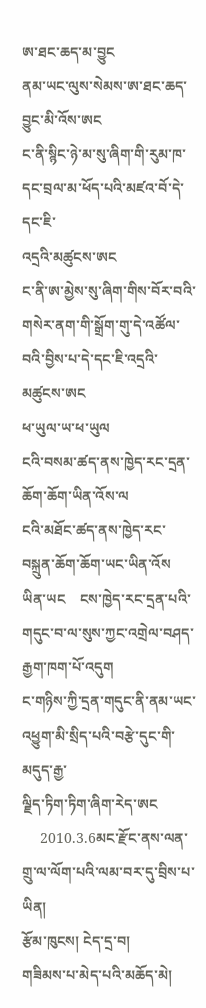ཨ་ཐང་ཆད་མ་བྱུང
ནམ་ཡང་ལུས་སེམས་ཨ་ཐང་ཆད་བྱུང་མི་འོས་ཨང
ང་ནི་སྙིང་ཉེ་མ་སུ་ཞིག་གི་རུམ་ཁ་དང་བྲལ་མ་ཕོད་པའི་མཛའ་བོ་དེ་དང་ཇི་
འདྲའི་མཚུངས་ཨང
ང་ནི་ཨ་མྱེས་སུ་ཞིག་གིས་བོར་བའི་གསེར་ནག་གི་སྒྲོག་གུ་དེ་འཚོལ་བའི་བྱིས་པ་དེ་དང་ཇི་འདྲའི་མཚུངས་ཨང
ཕ་ཡུལ་ཡ་ཕ་ཡུལ
ངའི་བསམ་ཚད་ནས་ཁྱེད་རང་དྲན་ཆོག་ཆོག་ཡིན་འོས་ལ
ངའི་མཐོང་ཚད་ནས་ཁྱེད་རང་བསྐྲུན་ཆོག་ཆོག་ཡང་ཡིན་འོས
ཡིན་ཡང    ངས་ཁྱེད་རང་དྲན་པའི་གདུང་བ་ལ་སུས་ཀྱང་འགྲེལ་བཤད་རྒྱག་ཁག་པོ་འདུག
ང་གཉིས་ཀྱི་དྲན་གདུང་ནི་ནམ་ཡང་འཕྱུག་མི་སྲིད་པའི་བརྩེ་དུང་གི་མདུད་རྒྱ་
ལྗིད་ཏིག་ཏིག་ཞིག་རེད་ཨང
     2010.3.6མང་རྫོང་ནས་ལན་གྲུ་ལ་ལོག་པའི་ལམ་བར་དུ་བྲིས་པ་ཡིན།
རྩོམ་ཁུངས། ངེད་དྲ་བ།
གཟིམས་པ་མེད་པའི་མཆོད་མེ།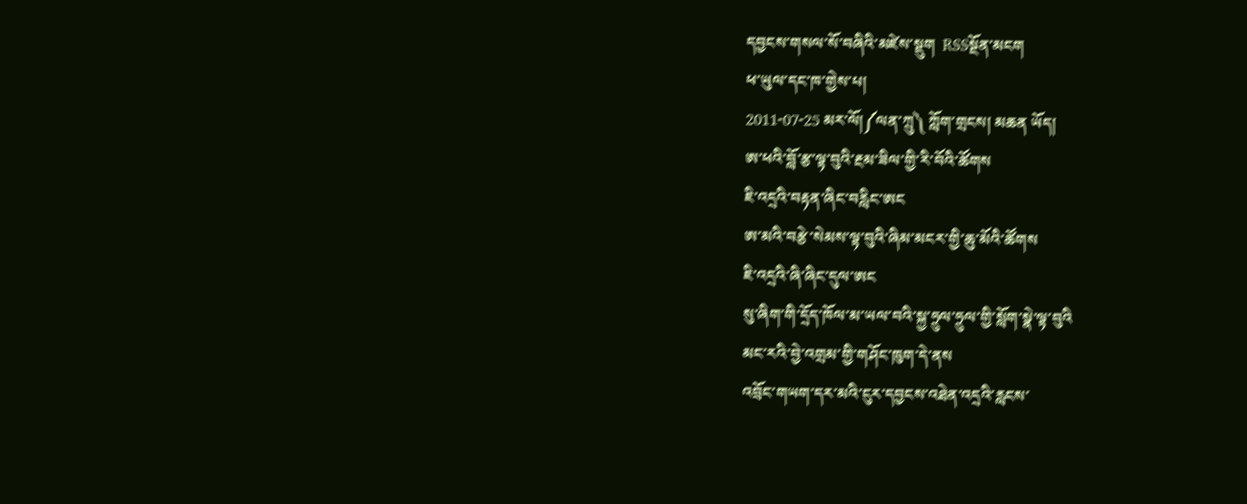དབྱངས་གསལ་སོ་བཞིའི་མཛེས་སྡུག  RSSསྔོན་མངག
ཕ་ཡུལ་དང་ཁ་གྱེས་པ།
2011-07-25 མར་ལོ།༼ལན་ཀྲུ༽ ཀློག་གྲངས། མཆན ཡོད།
ཨ་ཕའི་བློ་རྩ་ལྟ་བུའི་རྔམ་ཟིལ་གྱི་རི་བོའི་ཚོགས
ཇི་འདྲའི་བརྟན་ཞིང་བརླིང་ཨང
ཨ་མའི་བརྩེ་སེམས་ལྟ་བུའི་ཞིམ་མངར་གྱི་ཆུ་མོའི་ཚོགས
ཇི་འདྲའི་ཞི་ཞིང་དུལ་ཨང
སུ་ཞིག་གི་དྲོད་ཁོལ་མ་ཡལ་བའི་སྐྱ་ཧྲུལ་ཧྲུལ་གྱི་སློག་སྣེ་ལྟ་བུའི
མང་རའི་བྱེ་འགྲམ་གྱི་གཤོང་ཁུག་དེ་ནས
འབྲོང་གཡག་དར་མའི་ངུར་དབྱངས་འཐེན་འདྲའི་རླངས་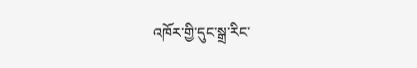འཁོར་གྱི་དུང་སྒྲ་རིང་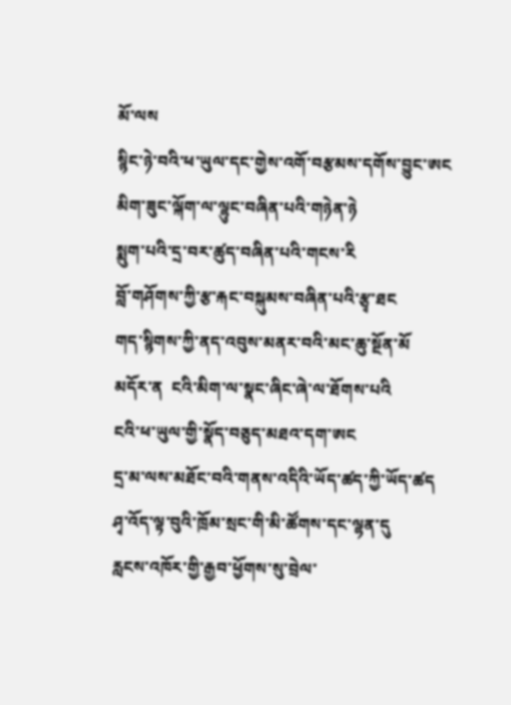མོ་ལས
སྙིང་ཉེ་བའི་ཕ་ཡུལ་དང་གྱེས་འགོ་བརྩམས་དགོས་བྱུང་ཨང
མིག་ཟུང་ལྐོག་ལ་ལྷུང་བཞིན་པའི་གཉེན་ཉེ
སྨུག་པའི་དྲ་བར་ཚུད་བཞིན་པའི་གངས་རི
བློ་གཤོགས་ཀྱི་རྩ་རྐང་བསྐུམས་བཞིན་པའི་རྩྭ་ཐང
གད་སྙིགས་ཀྱི་ནད་འབུས་མནར་བའི་མང་ཆུ་སྔོན་མོ
མདོར་ན  ངའི་མིག་ལ་སྣང་ཞིང་ཞེ་ལ་ཐོགས་པའི
ངའི་ཕ་ཡུལ་གྱི་སྣོད་བཅུད་མཐའ་དག་ཨང
དྲ་མ་ལས་མཐོང་བའི་གནས་འདིའི་ཡོད་ཚད་ཀྱི་ཡོད་ཚད
ཤྭ་འོད་ལྟ་བུའི་ཁྲོམ་སྲང་གི་མི་ཚོགས་དང་ལྷན་དུ
རླངས་འཁོར་གྱི་རྒྱབ་ཕྱོགས་སུ་བྲེལ་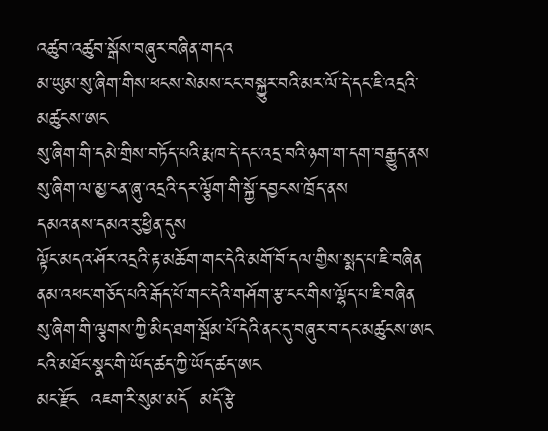འཚུབ་འཚུབ་སྒོས་བཞུར་བཞིན་གདའ
མ་ཡུམ་སུ་ཞིག་གིས་ཕངས་སེམས་ངང་བསྐྱུར་བའི་མར་ལོ་དེ་དང་ཇི་འདྲའི་
མཚུངས་ཨང
སུ་ཞིག་གི་དམེ་གྲིས་བཏོད་པའི་རྨ་ཁ་དེ་དང་འདྲ་བའི་ཉག་ག་དག་བརྒྱུད་ནས
སུ་ཞིག་ལ་མྱ་ངན་ཞུ་འདྲའི་དར་ལྕོག་གི་སྐྱོ་དབྱངས་ཁྲོད་ནས
དམའ་ནས་དམའ་རུ་ཕྱིན་དུས
ལྟོང་མདའ་ཤོར་འདྲའི་རྟ་མཆོག་གང་དེའི་མགོ་བོ་དལ་གྱིས་སྨད་པ་ཇི་བཞིན
ནམ་འཕང་གཅོད་པའི་རྒོད་པོ་གང་དེའི་གཤོག་རྩ་ངང་གིས་ལྷོད་པ་ཇི་བཞིན
སུ་ཞིག་གི་ལྕགས་ཀྱི་མིད་ཐག་སྦོམ་པོ་དེའི་ནང་དུ་བཞུར་བ་དང་མཚུངས་ཨང
ངའི་མཐོང་སྣང་གི་ཡོད་ཚད་ཀྱི་ཡོད་ཚད་ཨང
མང་རྫོང  འཇག་རི་སུམ་མདོ  མདོ་རྩེ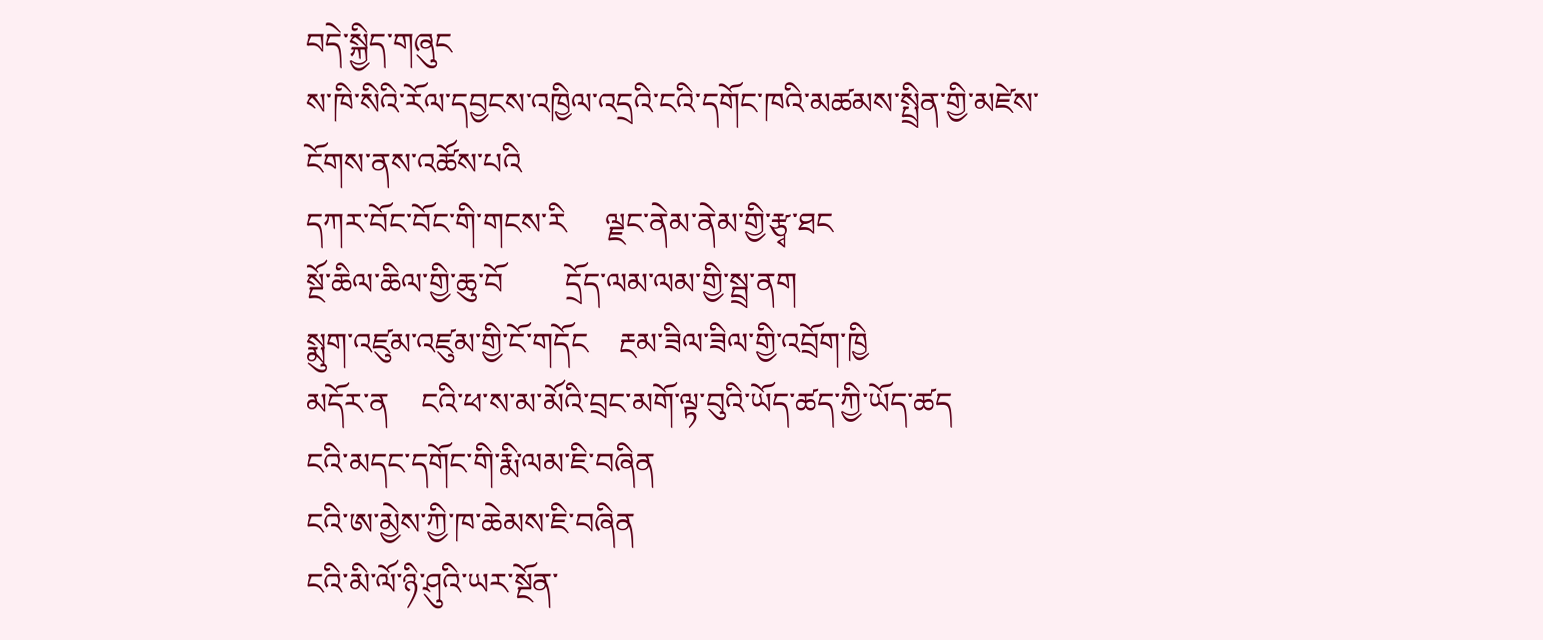བདེ་སྐྱིད་གཞུང
ས་ཁི་སིའི་རོལ་དབྱངས་འཁྱིལ་འདྲའི་ངའི་དགོང་ཁའི་མཚམས་སྤྲིན་གྱི་མཛེས་
ངོགས་ནས་འཚོས་པའི
དཀར་བོང་བོང་གི་གངས་རི     ལྗང་ནེམ་ནེམ་གྱི་རྩྭ་ཐང
སྔོ་ཆིལ་ཆིལ་གྱི་ཆུ་བོ        དྲོད་ལམ་ལམ་གྱི་སྦྲ་ནག
སྨུག་འཛུམ་འཛུམ་གྱི་ངོ་གདོང    རྔམ་ཟིལ་ཟིལ་གྱི་འབྲོག་ཁྱི
མདོར་ན    ངའི་ཕ་ས་མ་མོའི་བྲང་མགོ་ལྟ་བུའི་ཡོད་ཚད་ཀྱི་ཡོད་ཚད
ངའི་མདང་དགོང་གི་རྨི་ལམ་ཇི་བཞིན
ངའི་ཨ་མྱེས་ཀྱི་ཁ་ཆེམས་ཇི་བཞིན
ངའི་མི་ལོ་ཉི་ཤུའི་ཡར་སྔོན་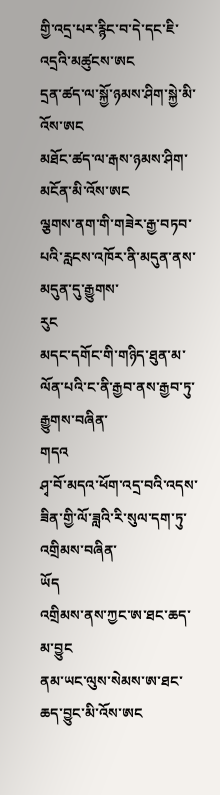གྱི་འདྲ་པར་རྙིང་བ་དེ་དང་ཇི་འདྲའི་མཚུངས་ཨང
དྲན་ཚད་ལ་སྐྱོ་ཉམས་ཤིག་སྐྱེ་མི་འོས་ཨང
མཐོང་ཚད་ལ་རྒས་ཉམས་ཤིག་མངོན་མི་འོས་ཨང
ལྕགས་ནག་གི་གཟེར་རྒྱ་བཏབ་པའི་རླངས་འཁོར་ནི་མདུན་ནས་མདུན་དུ་རྒྱུགས་
རུང
མདང་དགོང་གི་གཉིད་ཐུན་མ་ལོན་པའི་ང་ནི་རྒྱབ་ནས་རྒྱབ་ཏུ་རྒྱུགས་བཞིན་
གདའ
ཤྭ་བོ་མདའ་ཕོག་འདྲ་བའི་འདས་ཟིན་གྱི་ལོ་ཟླའི་རི་སུལ་དག་ཏུ་འགྲིམས་བཞིན་
ཡོད
འགྲིམས་ནས་ཀྱང་ཨ་ཐང་ཆད་མ་བྱུང
ནམ་ཡང་ལུས་སེམས་ཨ་ཐང་ཆད་བྱུང་མི་འོས་ཨང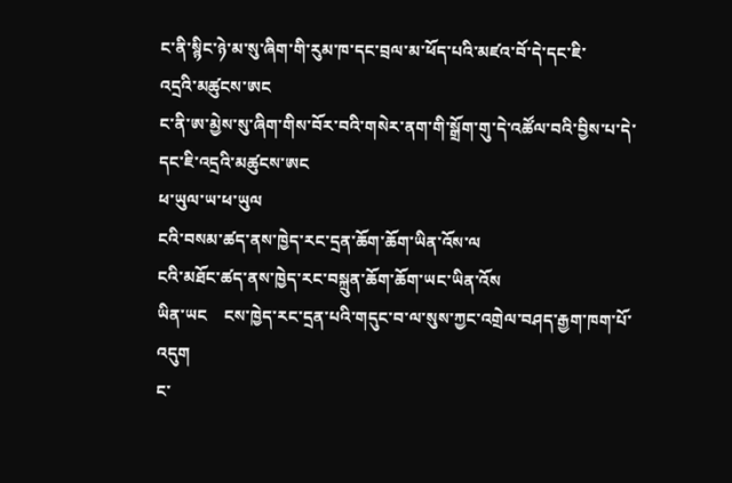ང་ནི་སྙིང་ཉེ་མ་སུ་ཞིག་གི་རུམ་ཁ་དང་བྲལ་མ་ཕོད་པའི་མཛའ་བོ་དེ་དང་ཇི་
འདྲའི་མཚུངས་ཨང
ང་ནི་ཨ་མྱེས་སུ་ཞིག་གིས་བོར་བའི་གསེར་ནག་གི་སྒྲོག་གུ་དེ་འཚོལ་བའི་བྱིས་པ་དེ་དང་ཇི་འདྲའི་མཚུངས་ཨང
ཕ་ཡུལ་ཡ་ཕ་ཡུལ
ངའི་བསམ་ཚད་ནས་ཁྱེད་རང་དྲན་ཆོག་ཆོག་ཡིན་འོས་ལ
ངའི་མཐོང་ཚད་ནས་ཁྱེད་རང་བསྐྲུན་ཆོག་ཆོག་ཡང་ཡིན་འོས
ཡིན་ཡང    ངས་ཁྱེད་རང་དྲན་པའི་གདུང་བ་ལ་སུས་ཀྱང་འགྲེལ་བཤད་རྒྱག་ཁག་པོ་འདུག
ང་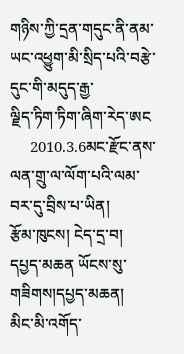གཉིས་ཀྱི་དྲན་གདུང་ནི་ནམ་ཡང་འཕྱུག་མི་སྲིད་པའི་བརྩེ་དུང་གི་མདུད་རྒྱ་
ལྗིད་ཏིག་ཏིག་ཞིག་རེད་ཨང
     2010.3.6མང་རྫོང་ནས་ལན་གྲུ་ལ་ལོག་པའི་ལམ་བར་དུ་བྲིས་པ་ཡིན།
རྩོམ་ཁུངས། ངེད་དྲ་བ།
དཔྱད་མཆན ཡོངས་སུ་གཟིགས།དཔྱད་མཆན།
མིང་མི་འགོད་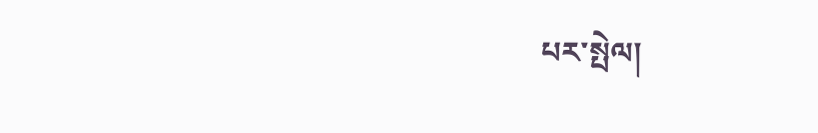པར་སྤེལ།